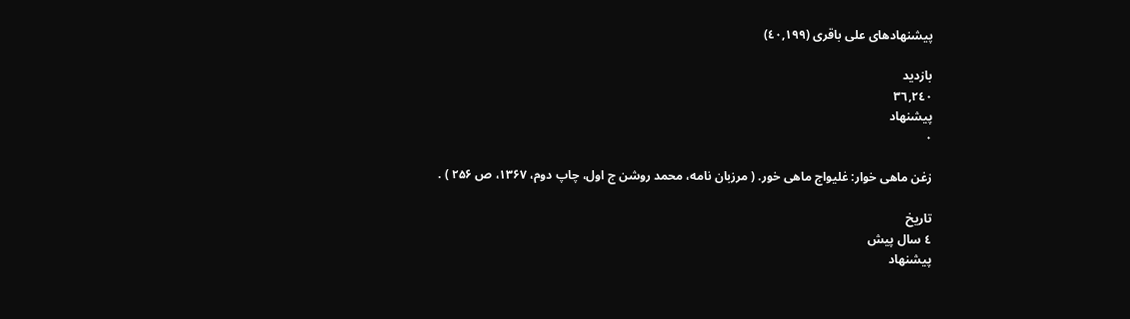پیشنهاد‌های علی باقری (٤٠,١٩٩)

بازدید
٣٦,٢٤٠
پیشنهاد
٠

زغن ماهی خوار: غلیواج ماهی خور. ( مرزبان نامه، محمد روشن ج اول، چاپ دوم، ۱۳۶۷، ص ۲۵۶ ) .

تاریخ
٤ سال پیش
پیشنهاد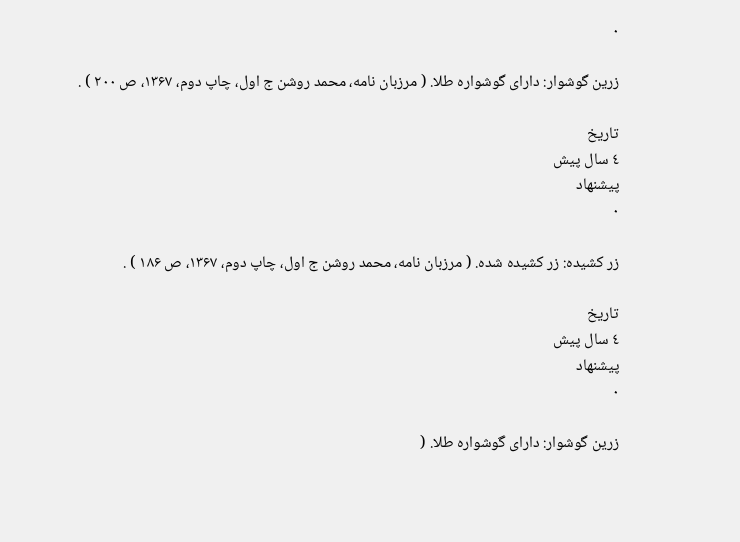٠

زرین گوشوار: دارای گوشواره طلا. ( مرزبان نامه، محمد روشن ج اول، چاپ دوم، ۱۳۶۷، ص ۲۰۰ ) .

تاریخ
٤ سال پیش
پیشنهاد
٠

زر کشیده: زر کشیده شده. ( مرزبان نامه، محمد روشن ج اول، چاپ دوم، ۱۳۶۷، ص ۱۸۶ ) .

تاریخ
٤ سال پیش
پیشنهاد
٠

زرین گوشوار: دارای گوشواره طلا. (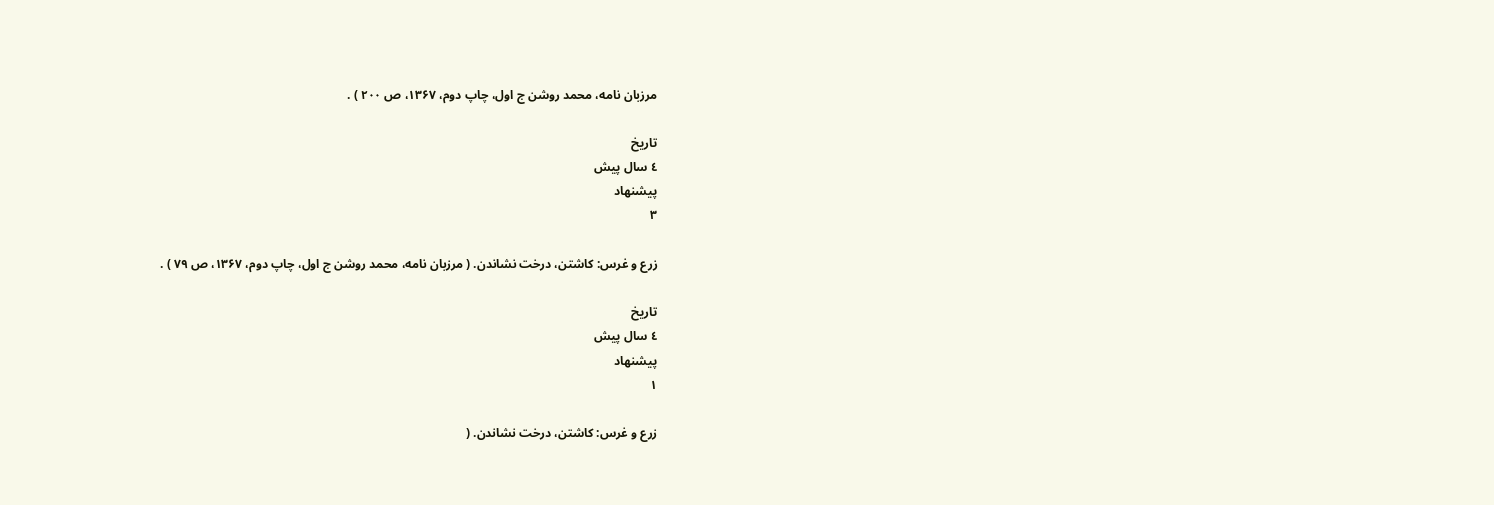مرزبان نامه، محمد روشن ج اول، چاپ دوم، ۱۳۶۷، ص ۲۰۰ ) .

تاریخ
٤ سال پیش
پیشنهاد
٣

زرع و غرس: کاشتن، درخت نشاندن. ( مرزبان نامه، محمد روشن ج اول، چاپ دوم، ۱۳۶۷، ص ۷۹ ) .

تاریخ
٤ سال پیش
پیشنهاد
١

زرع و غرس: کاشتن، درخت نشاندن. (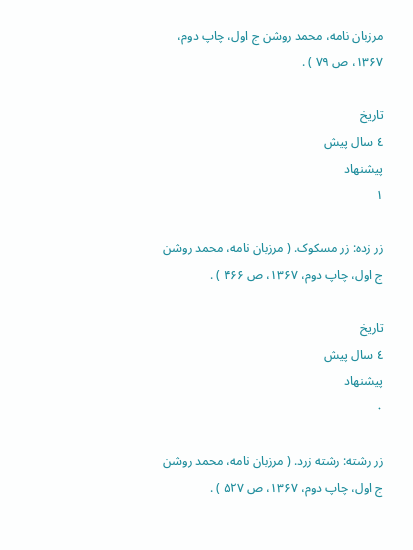مرزبان نامه، محمد روشن ج اول، چاپ دوم، ۱۳۶۷، ص ۷۹ ) .

تاریخ
٤ سال پیش
پیشنهاد
١

زر زده: زر مسکوک. ( مرزبان نامه، محمد روشن ج اول، چاپ دوم، ۱۳۶۷، ص ۴۶۶ ) .

تاریخ
٤ سال پیش
پیشنهاد
٠

زر رشته: رشته زرد. ( مرزبان نامه، محمد روشن ج اول، چاپ دوم، ۱۳۶۷، ص ۵۲۷ ) .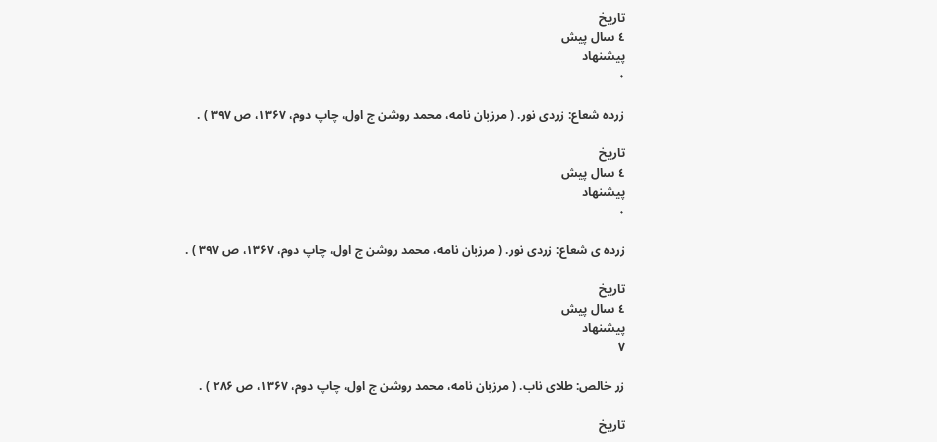تاریخ
٤ سال پیش
پیشنهاد
٠

زرده شعاع: زردی نور. ( مرزبان نامه، محمد روشن ج اول، چاپ دوم، ۱۳۶۷، ص ۳۹۷ ) .

تاریخ
٤ سال پیش
پیشنهاد
٠

زرده ی شعاع: زردی نور. ( مرزبان نامه، محمد روشن ج اول، چاپ دوم، ۱۳۶۷، ص ۳۹۷ ) .

تاریخ
٤ سال پیش
پیشنهاد
٧

زر خالص: طلای ناب. ( مرزبان نامه، محمد روشن ج اول، چاپ دوم، ۱۳۶۷، ص ۲۸۶ ) .

تاریخ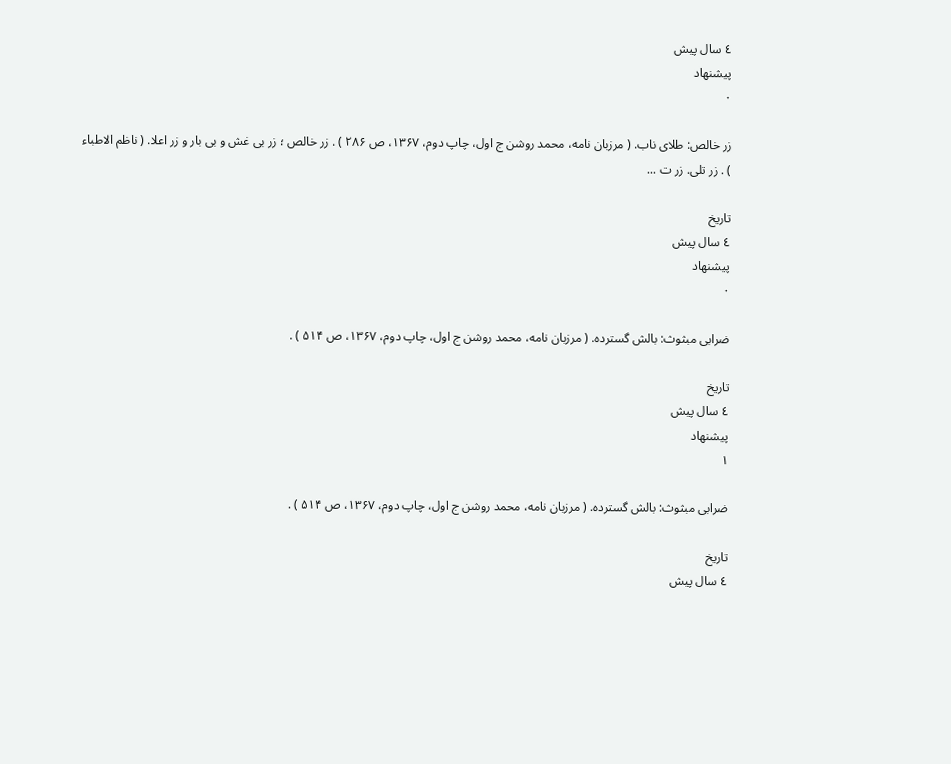٤ سال پیش
پیشنهاد
٠

زر خالص: طلای ناب. ( مرزبان نامه، محمد روشن ج اول، چاپ دوم، ۱۳۶۷، ص ۲۸۶ ) . زر خالص ؛ زر بی غش و بی بار و زر اعلا. ( ناظم الاطباء ) . زر تلی. زر ت ...

تاریخ
٤ سال پیش
پیشنهاد
٠

ضرابی مبثوث: بالش گسترده. ( مرزبان نامه، محمد روشن ج اول، چاپ دوم، ۱۳۶۷، ص ۵۱۴ ) .

تاریخ
٤ سال پیش
پیشنهاد
١

ضرابی مبثوث: بالش گسترده. ( مرزبان نامه، محمد روشن ج اول، چاپ دوم، ۱۳۶۷، ص ۵۱۴ ) .

تاریخ
٤ سال پیش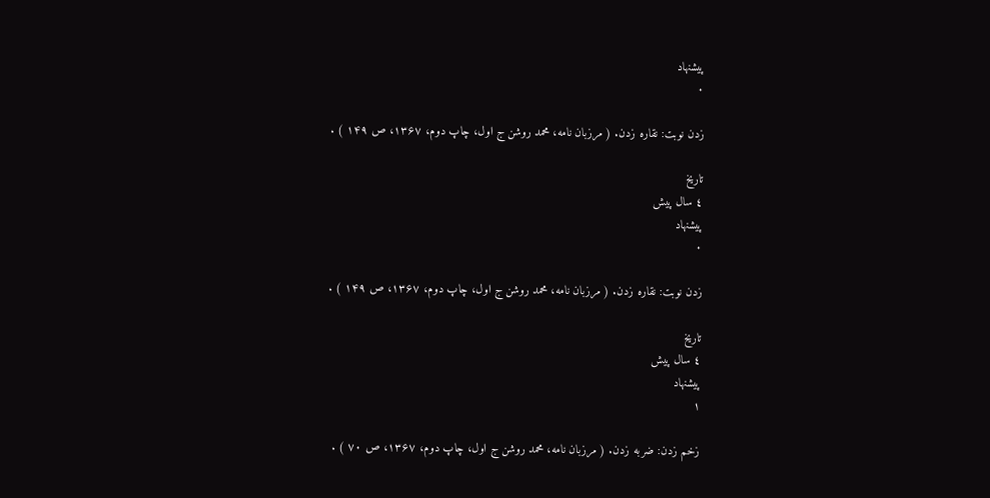پیشنهاد
٠

زدن نوبت: نقاره زدن. ( مرزبان نامه، محمد روشن ج اول، چاپ دوم، ۱۳۶۷، ص ۱۴۹ ) .

تاریخ
٤ سال پیش
پیشنهاد
٠

زدن نوبت: نقاره زدن. ( مرزبان نامه، محمد روشن ج اول، چاپ دوم، ۱۳۶۷، ص ۱۴۹ ) .

تاریخ
٤ سال پیش
پیشنهاد
١

زخم زدن: ضربه زدن. ( مرزبان نامه، محمد روشن ج اول، چاپ دوم، ۱۳۶۷، ص ۷۰ ) .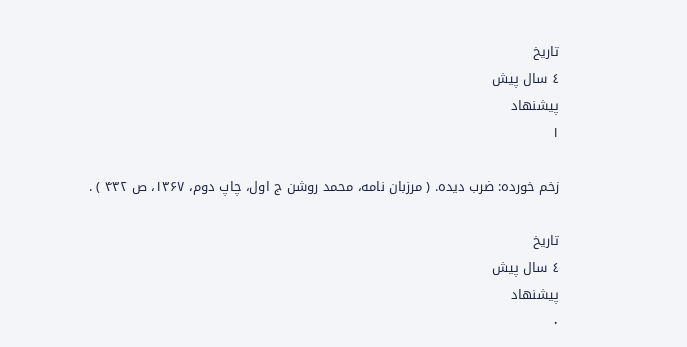تاریخ
٤ سال پیش
پیشنهاد
١

زخم خورده: ضرب دیده. ( مرزبان نامه، محمد روشن ج اول، چاپ دوم، ۱۳۶۷، ص ۴۳۲ ) .

تاریخ
٤ سال پیش
پیشنهاد
٠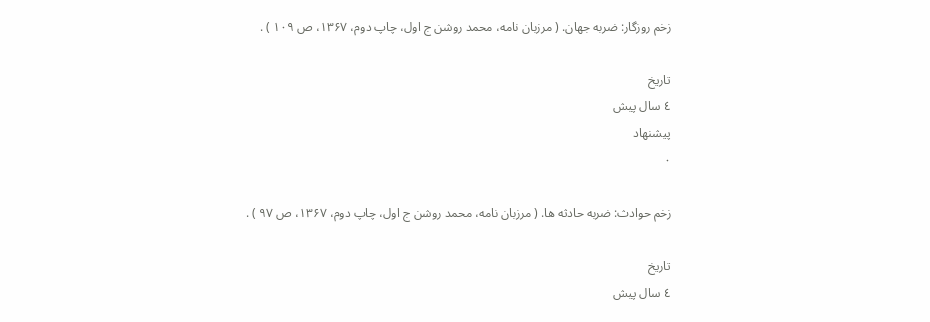زخم روزگار: ضربه جهان. ( مرزبان نامه، محمد روشن ج اول، چاپ دوم، ۱۳۶۷، ص ۱۰۹ ) .

تاریخ
٤ سال پیش
پیشنهاد
٠

زخم حوادث: ضربه حادثه ها. ( مرزبان نامه، محمد روشن ج اول، چاپ دوم، ۱۳۶۷، ص ۹۷ ) .

تاریخ
٤ سال پیش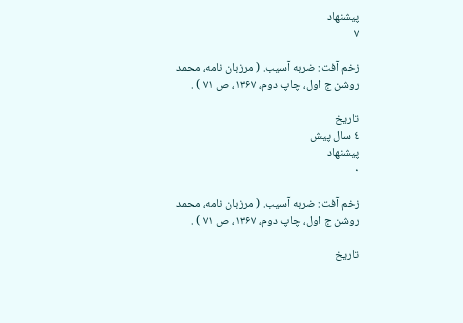پیشنهاد
٧

زخم آفت: ضربه آسیب. ( مرزبان نامه، محمد روشن ج اول، چاپ دوم، ۱۳۶۷، ص ۷۱ ) .

تاریخ
٤ سال پیش
پیشنهاد
٠

زخم آفت: ضربه آسیب. ( مرزبان نامه، محمد روشن ج اول، چاپ دوم، ۱۳۶۷، ص ۷۱ ) .

تاریخ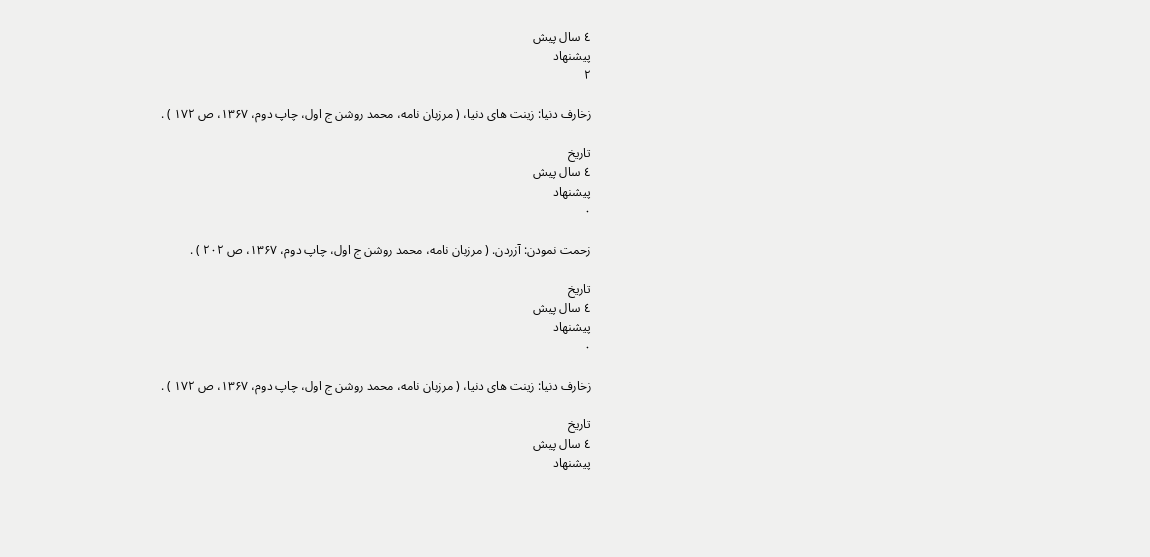٤ سال پیش
پیشنهاد
٢

زخارف دنیا: زینت های دنیا، ( مرزبان نامه، محمد روشن ج اول، چاپ دوم، ۱۳۶۷، ص ۱۷۲ ) .

تاریخ
٤ سال پیش
پیشنهاد
٠

زحمت نمودن: آزردن. ( مرزبان نامه، محمد روشن ج اول، چاپ دوم، ۱۳۶۷، ص ۲۰۲ ) .

تاریخ
٤ سال پیش
پیشنهاد
٠

زخارف دنیا: زینت های دنیا، ( مرزبان نامه، محمد روشن ج اول، چاپ دوم، ۱۳۶۷، ص ۱۷۲ ) .

تاریخ
٤ سال پیش
پیشنهاد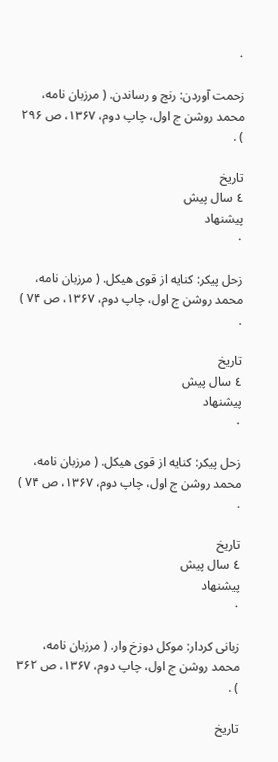٠

زحمت آوردن: رنج و رساندن. ( مرزبان نامه، محمد روشن ج اول، چاپ دوم، ۱۳۶۷، ص ۲۹۶ ) .

تاریخ
٤ سال پیش
پیشنهاد
٠

زحل پیکر: کنایه از قوی هیکل. ( مرزبان نامه، محمد روشن ج اول، چاپ دوم، ۱۳۶۷، ص ۷۴ ) .

تاریخ
٤ سال پیش
پیشنهاد
٠

زحل پیکر: کنایه از قوی هیکل. ( مرزبان نامه، محمد روشن ج اول، چاپ دوم، ۱۳۶۷، ص ۷۴ ) .

تاریخ
٤ سال پیش
پیشنهاد
٠

زبانی کردار: موکل دوزخ وار. ( مرزبان نامه، محمد روشن ج اول، چاپ دوم، ۱۳۶۷، ص ۳۶۲ ) .

تاریخ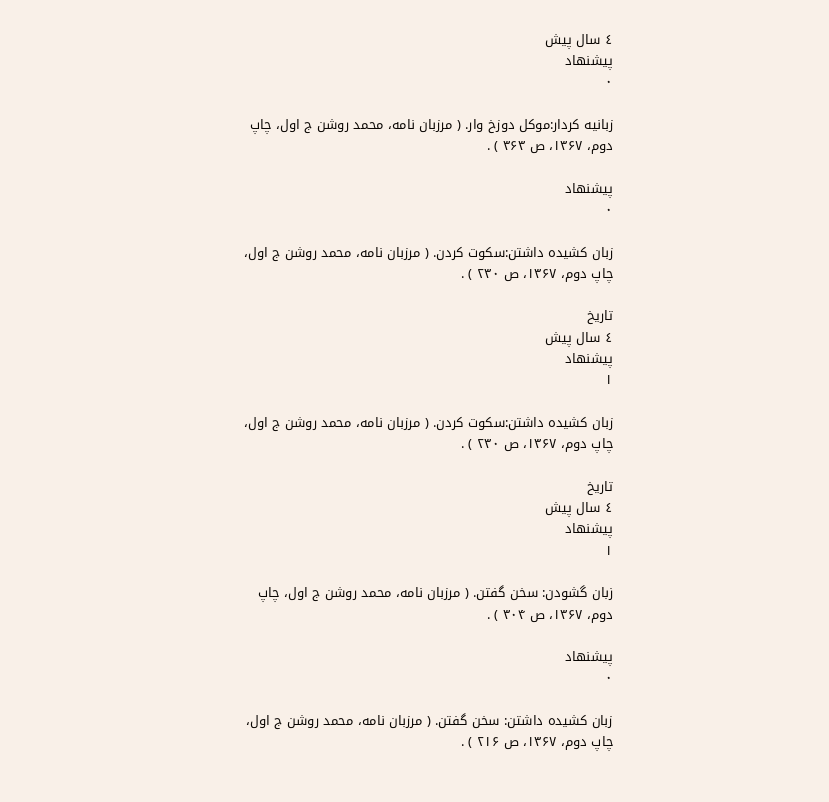٤ سال پیش
پیشنهاد
٠

زبانیه کردار:موکل دوزخ وار. ( مرزبان نامه، محمد روشن ج اول، چاپ دوم، ۱۳۶۷، ص ۳۶۳ ) .

پیشنهاد
٠

زبان کشیده داشتن:سکوت کردن. ( مرزبان نامه، محمد روشن ج اول، چاپ دوم، ۱۳۶۷، ص ۲۳۰ ) .

تاریخ
٤ سال پیش
پیشنهاد
١

زبان کشیده داشتن:سکوت کردن. ( مرزبان نامه، محمد روشن ج اول، چاپ دوم، ۱۳۶۷، ص ۲۳۰ ) .

تاریخ
٤ سال پیش
پیشنهاد
١

زبان گشودن: سخن گفتن. ( مرزبان نامه، محمد روشن ج اول، چاپ دوم، ۱۳۶۷، ص ۳۰۴ ) .

پیشنهاد
٠

زبان کشیده داشتن: سخن گفتن. ( مرزبان نامه، محمد روشن ج اول، چاپ دوم، ۱۳۶۷، ص ۲۱۶ ) .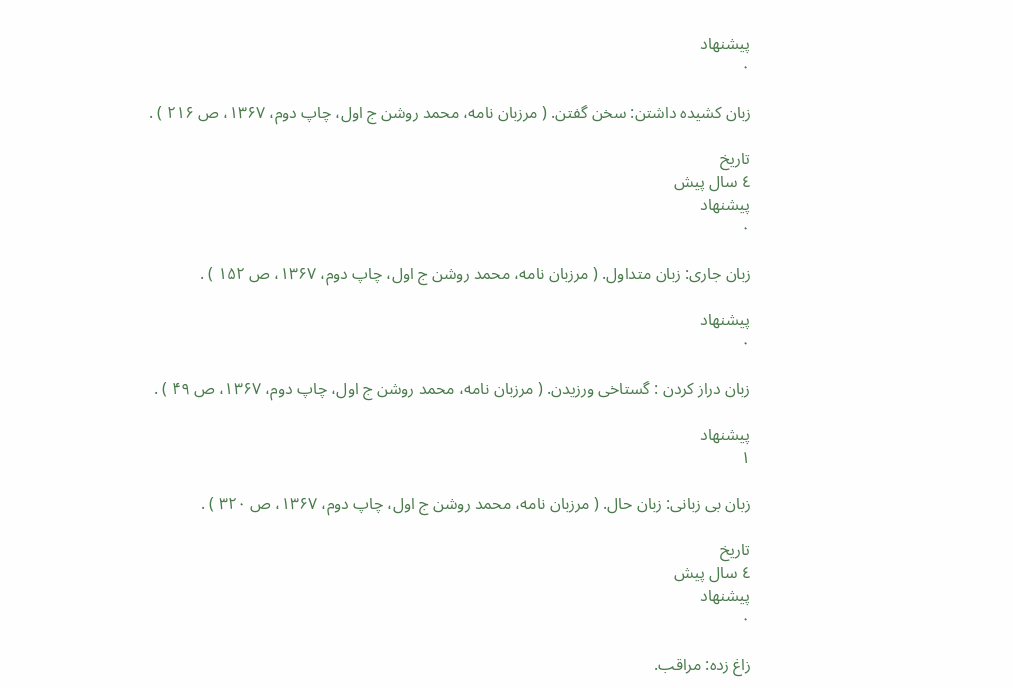پیشنهاد
٠

زبان کشیده داشتن: سخن گفتن. ( مرزبان نامه، محمد روشن ج اول، چاپ دوم، ۱۳۶۷، ص ۲۱۶ ) .

تاریخ
٤ سال پیش
پیشنهاد
٠

زبان جاری: زبان متداول. ( مرزبان نامه، محمد روشن ج اول، چاپ دوم، ۱۳۶۷، ص ۱۵۲ ) .

پیشنهاد
٠

زبان دراز کردن : گستاخی ورزیدن. ( مرزبان نامه، محمد روشن ج اول، چاپ دوم، ۱۳۶۷، ص ۴۹ ) .

پیشنهاد
١

زبان بی زبانی: زبان حال. ( مرزبان نامه، محمد روشن ج اول، چاپ دوم، ۱۳۶۷، ص ۳۲۰ ) .

تاریخ
٤ سال پیش
پیشنهاد
٠

زاغ زده: مراقب.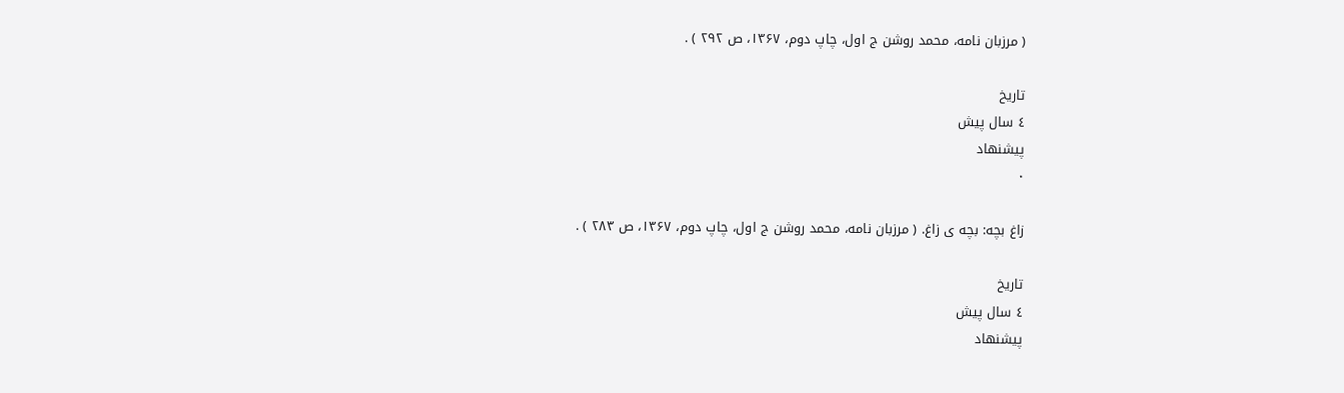( مرزبان نامه، محمد روشن ج اول، چاپ دوم، ۱۳۶۷، ص ۲۹۲ ) .

تاریخ
٤ سال پیش
پیشنهاد
٠

زاغ بچه: بچه ی زاغ. ( مرزبان نامه، محمد روشن ج اول، چاپ دوم، ۱۳۶۷، ص ۲۸۳ ) .

تاریخ
٤ سال پیش
پیشنهاد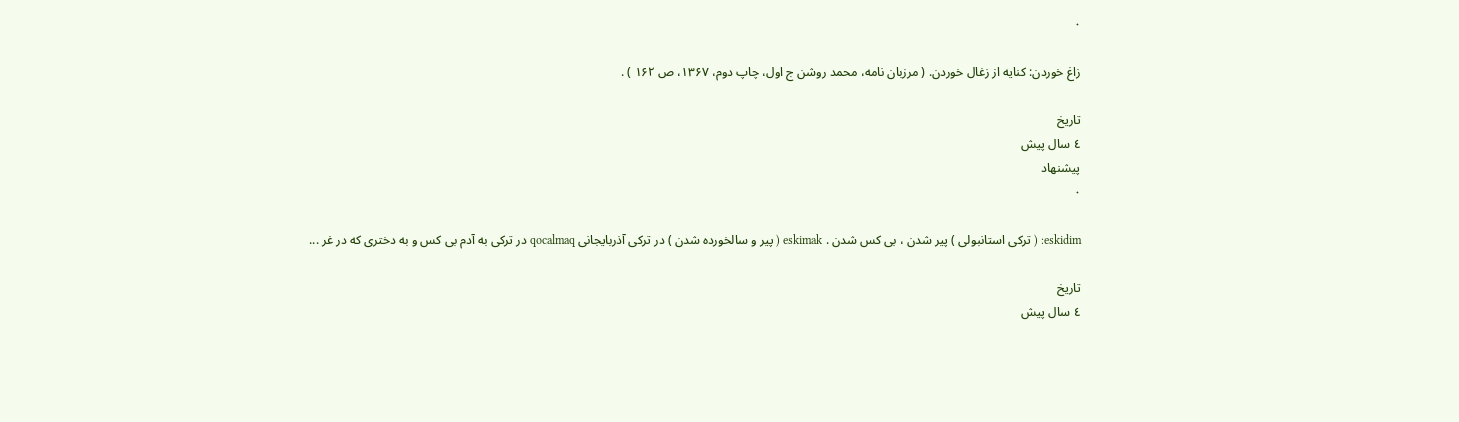٠

زاغ خوردن: کنایه از زغال خوردن. ( مرزبان نامه، محمد روشن ج اول، چاپ دوم، ۱۳۶۷، ص ۱۶۲ ) .

تاریخ
٤ سال پیش
پیشنهاد
٠

eskidim: ( ترکی استانبولی ) پیر شدن ، بی کس شدن . eskimak ( پیر و سالخورده شدن ) در ترکی آذربایجانی qocalmaq در ترکی به آدم بی کس و به دختری که در غر ...

تاریخ
٤ سال پیش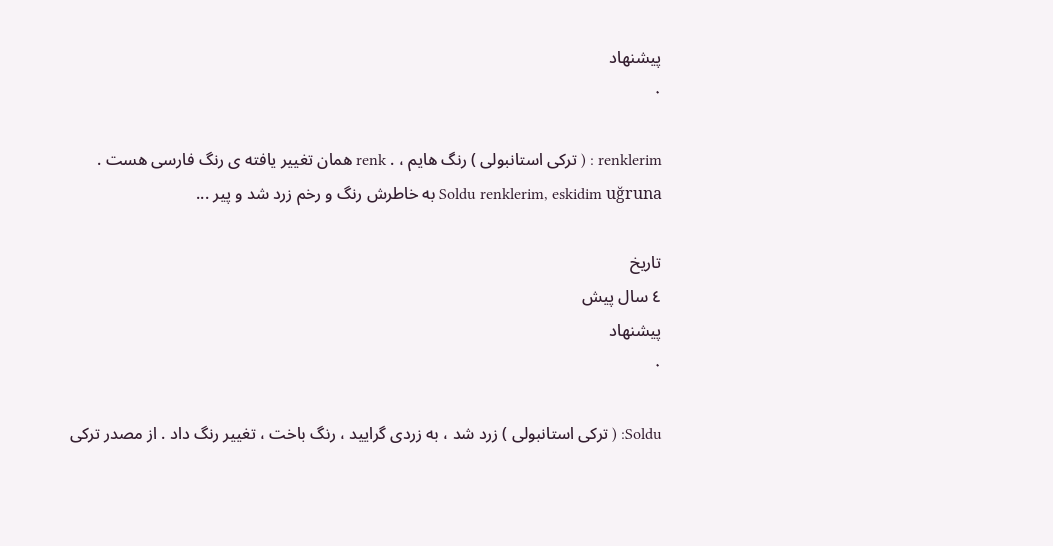پیشنهاد
٠

renklerim : ( ترکی استانبولی ) رنگ هایم ، . renk همان تغییر یافته ی رنگ فارسی هست . Soldu renklerim, eskidim uğruna به خاطرش رنگ و رخم زرد شد و پیر ...

تاریخ
٤ سال پیش
پیشنهاد
٠

Soldu: ( ترکی استانبولی ) زرد شد ، به زردی گرایید ، رنگ باخت ، تغییر رنگ داد . از مصدر ترکی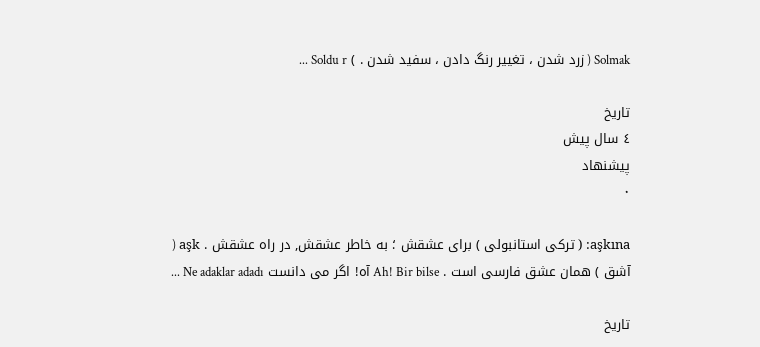Solmak ( زرد شدن ، تغییر رنگ دادن ، سفید شدن . ) Soldu r ...

تاریخ
٤ سال پیش
پیشنهاد
٠

aşkına: ( ترکی استانبولی ) برای عشقش ؛ به خاطر عشقش, در راه عشقش . aşk ( آشق ) همان عشق فارسی است . Ah! Bir bilse آه! اگر می دانست Ne adaklar adadı ...

تاریخ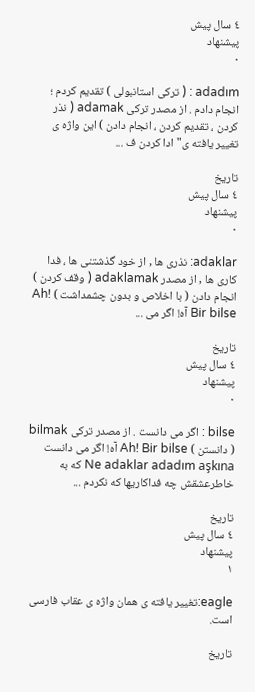٤ سال پیش
پیشنهاد
٠

adadım : ( ترکی استانبولی ) تقدیم کردم ؛ انجام دادم . از مصدر ترکی adamak ( نذر کردن ، تقدیم کردن ، انجام دادن ) این واژه ی تغییر یافته ی" ادا کردن ف ...

تاریخ
٤ سال پیش
پیشنهاد
٠

adaklar: نذری ها , از خود گذشتنی ها ، فدا کاری ها , از مصدر adaklamak ( وقف کردن ) انجام دادن ( با اخلاص و بدون چشمداشت ) Ah! Bir bilse آه! اگر می ...

تاریخ
٤ سال پیش
پیشنهاد
٠

bilse : اگر می دانست . از مصدر ترکی bilmak ( دانستن ) Ah! Bir bilse آه! اگر می دانست Ne adaklar adadım aşkına که به خاطرعشقش چه فداکاریها که نکردم ...

تاریخ
٤ سال پیش
پیشنهاد
١

eagle:تغییر یافته ی همان واژه ی عقاب فارسی است.

تاریخ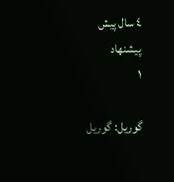٤ سال پیش
پیشنهاد
١

گوریل: گوریل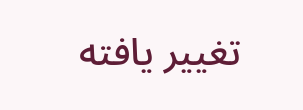تغییر یافته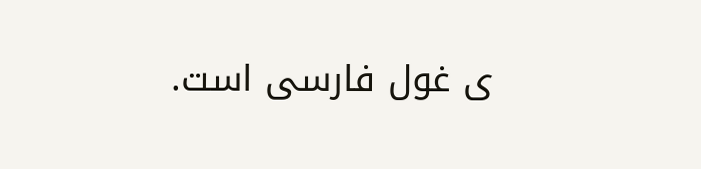ی غول فارسی است.